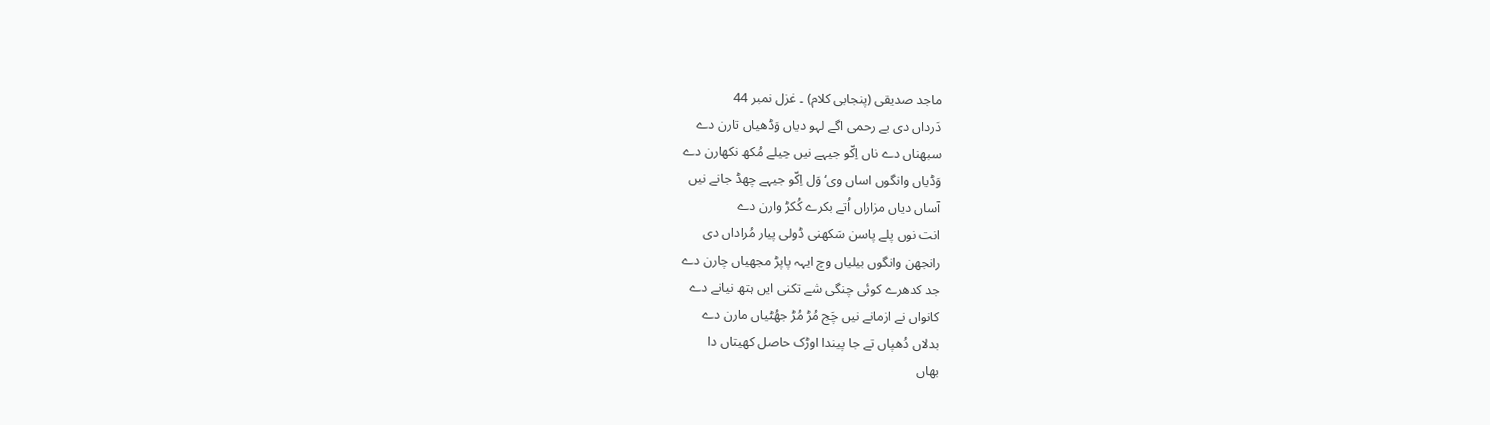ماجد صدیقی (پنجابی کلام) ۔ غزل نمبر 44
دَرداں دی بے رحمی اگے لہو دیاں وَڈھیاں تارن دے
سبھناں دے ناں اِکّو جیہے نیں حِیلے مُکھ نکھارن دے
وَڈیاں وانگوں اساں وی‘ وَل اِکّو جیہے چھڈ جانے نیں
آساں دیاں مزاراں اُتے بکرے کُکڑ وارن دے
انت نوں پلے پاسن سَکھنی ڈولی پیار مُراداں دی
رانجھن وانگوں بیلیاں وچ ایہہ پاپڑ مجھیاں چارن دے
جد کدھرے کوئی چنگی شے تکنی ایں ہتھ نیانے دے
کانواں نے ازمانے نیں چَج مُڑ مُڑ جھُٹیاں مارن دے
بدلاں دُھپاں تے جا پیندا اوڑک حاصل کھیتاں دا
بھاں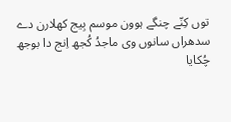توں کِنّے چنگے ہوون موسم بِیج کھلارن دے
سدھراں سانوں وی ماجدُ کُجھ اِنج دا بوجھ چُکایا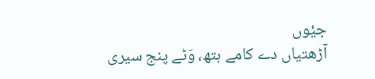جیٔوں
آڑھتیاں دے کامے ہتھ، وَٹے پنج سیری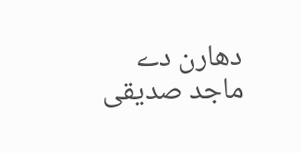دھارن دے
ماجد صدیقی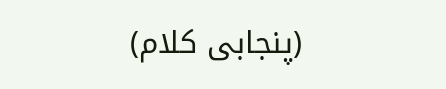(پنجابی کلام)